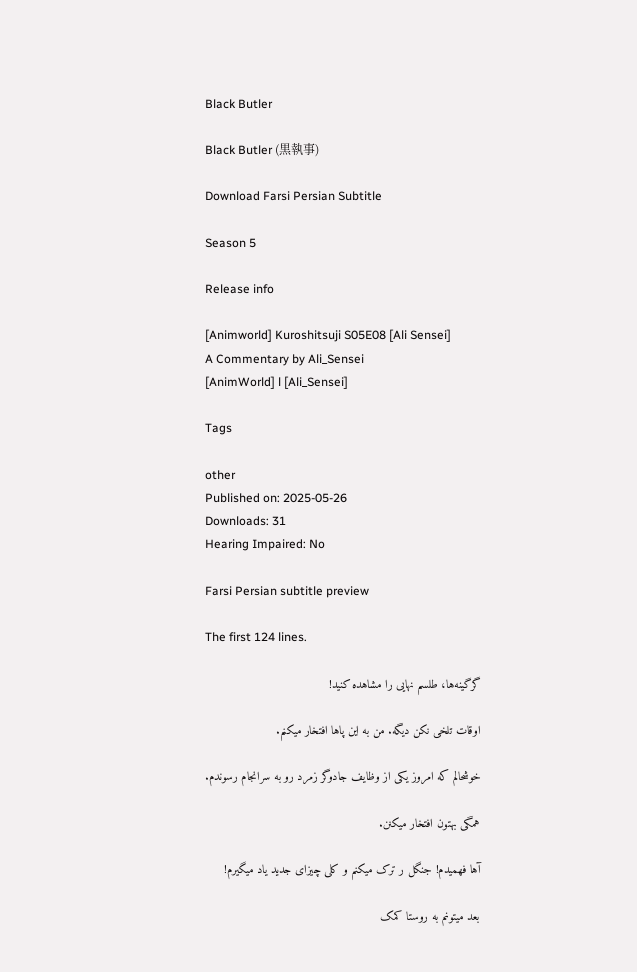Black Butler

Black Butler (黒執事)

Download Farsi Persian Subtitle

Season 5

Release info

[Animworld] Kuroshitsuji S05E08 [Ali Sensei]
A Commentary by Ali_Sensei
[AnimWorld] l [Ali_Sensei]

Tags

other
Published on: 2025-05-26
Downloads: 31
Hearing Impaired: No

Farsi Persian subtitle preview

The first 124 lines.

گرگینه‌ها، طلسم نهایی را مشاهده کنید!

اوقات تلخی نکن دیگه. من به این پاها افتخار میکنم.

خوشحالم که امروز یکی از وظایف جادوگر زمرد رو به سرانجام رسوندم.

همگی بهتون افتخار میکنن.

آها فهمیدم! جنگل ر ترک میکنم و کلی چیزای جدید یاد میگیرم!

بعد میتونم به روستا کمک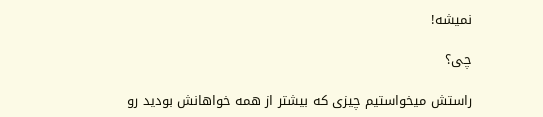نمیشه!

چی؟

راستش میخواستیم چیزی که بیشتر از همه خواهانش بودید رو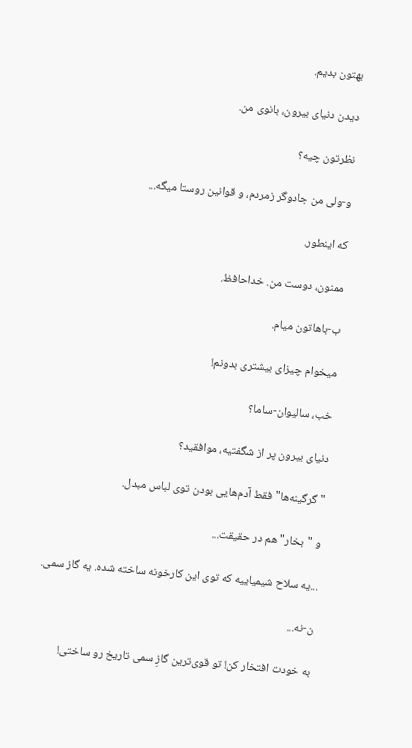بهتون بدیم.

دیدن دنیای بیرون، بانوی من.

نظرتون چیه؟

و-ولی من جادوگر زمردم، و قوانین روستا میگه...

که اینطور.

ممنون، دوست من. خداحافظ.

ب-باهاتون میام.

میخوام چیزای بیشتری بدونم!

خب، سالیوان-ساما؟

دنیای بیرون پر از شگفتیه، موافقید؟

"گرگینه‌ها" فقط آدم‌هایی بودن توی لباس مبدل.

و "بخار" هم در حقیقت...

...یه سلاح شیمیاییه که توی این کارخونه ساخته شده. یه گاز سمی.

ن-نه...

به خودت افتخار کن! تو قوی‌ترین گازِ سمی تاریخ رو ساختی!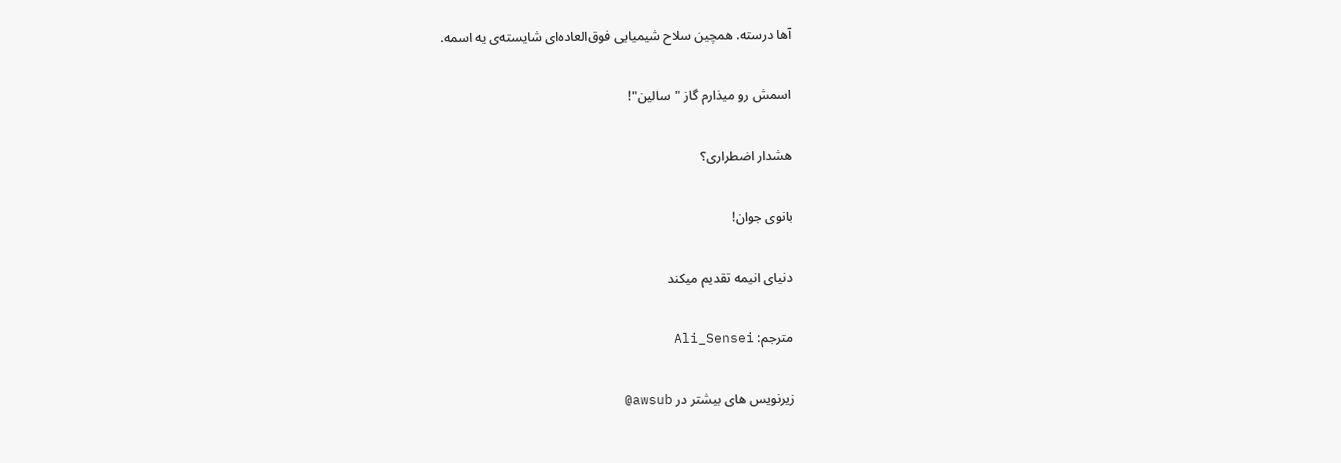آها درسته. همچین سلاح شیمیایی فوق‌العاده‌ای شایسته‌ی یه اسمه.

اسمش رو میذارم گاز "سالین"!

هشدار اضطراری؟

بانوی جوان!

دنیای انیمه تقدیم میکند

مترجم: Ali_Sensei

زیرنویس های بیشتر در awsub@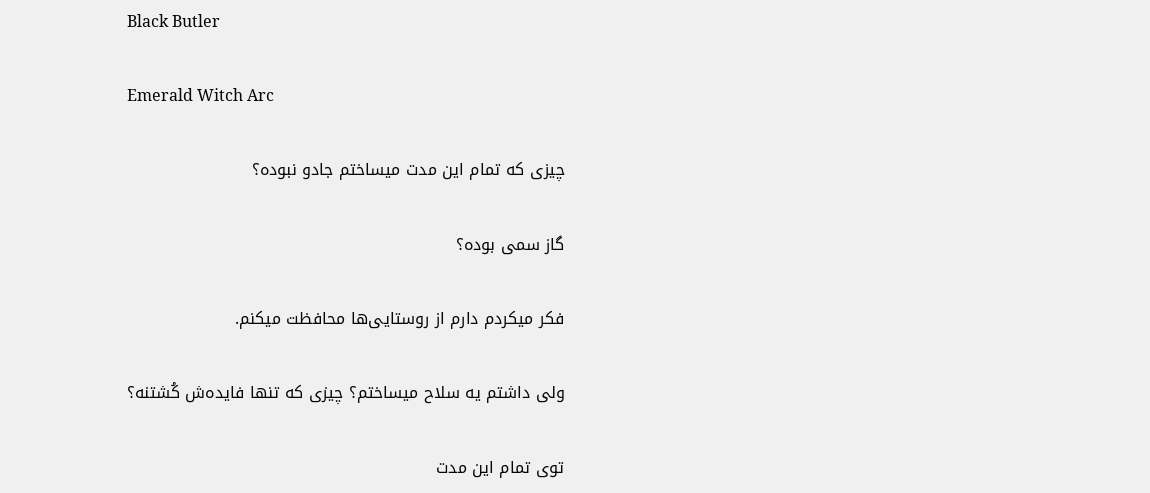Black Butler

Emerald Witch Arc

چیزی که تمام این مدت میساختم جادو نبوده؟

گاز سمی بوده؟

فکر میکردم دارم از روستایی‌ها محافظت میکنم.

ولی داشتم یه سلاح میساختم؟ چیزی که تنها فایده‌ش کُشتنه؟

توی تمام این مدت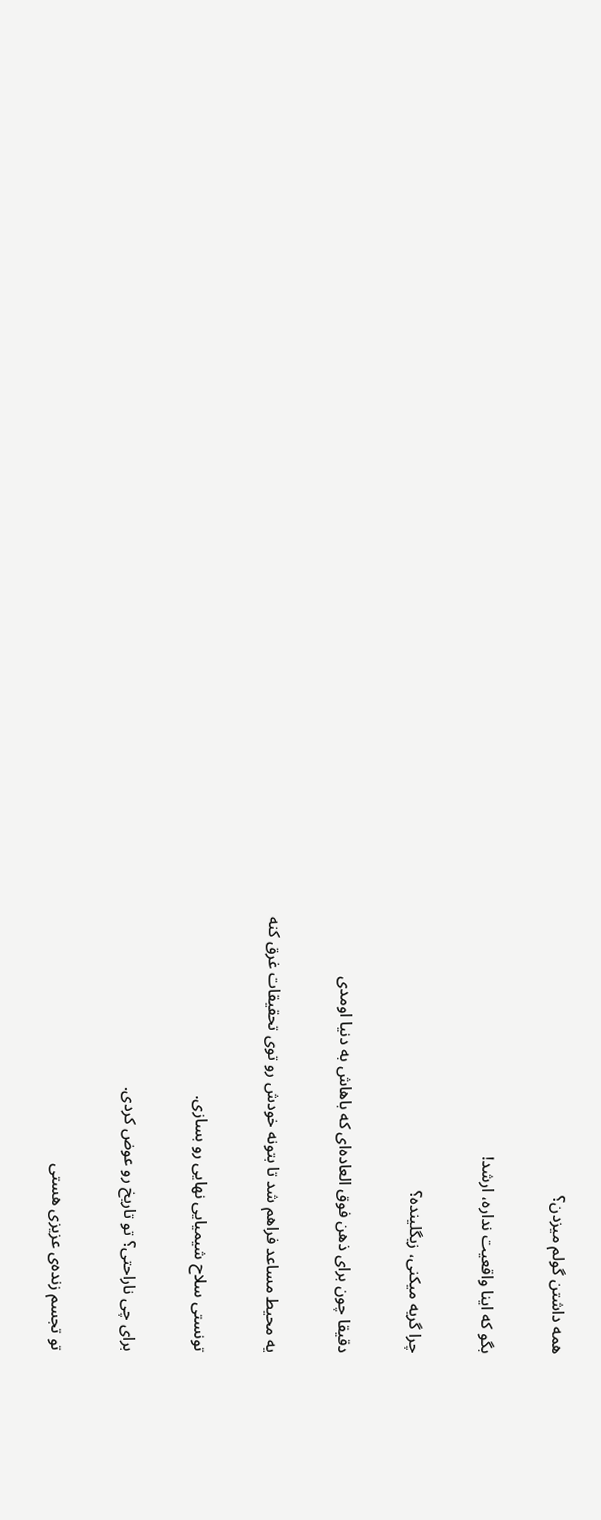همه داشتن گولم میزدن؟

بگو که اینا واقعیت نداره، ارشد!

چرا گریه میکنی، زیگلینده؟

دقیقا چون برای ذهن فوق‌ العاده‌ای که باهاش به دنیا اومدی

یه محیط مساعد فراهم شد تا بتونه خودش رو توی تحقیقات غرق کنه

تونستی سلاح شیمیایی نهایی رو بسازی.

برای چی ناراحتی؟ تو تاریخ رو عوض کردی.

تو تجسم زنده‌ی عزیزی هستی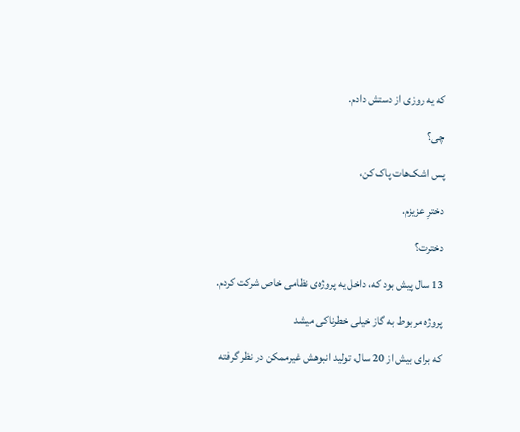که یه روزی از دستش دادم.

چی؟

پس اشک‌هات پاک کن،

دخترِ عزیزم.

دخترت؟

13 سال پیش بود که، داخل یه پروژه‌ی نظامی خاص شرکت کردم.

پروژه مربوط به گاز خیلی خطرناکی میشد

که برای بیش از 20 سال، تولید انبوهش غیرممکن در نظر گرفته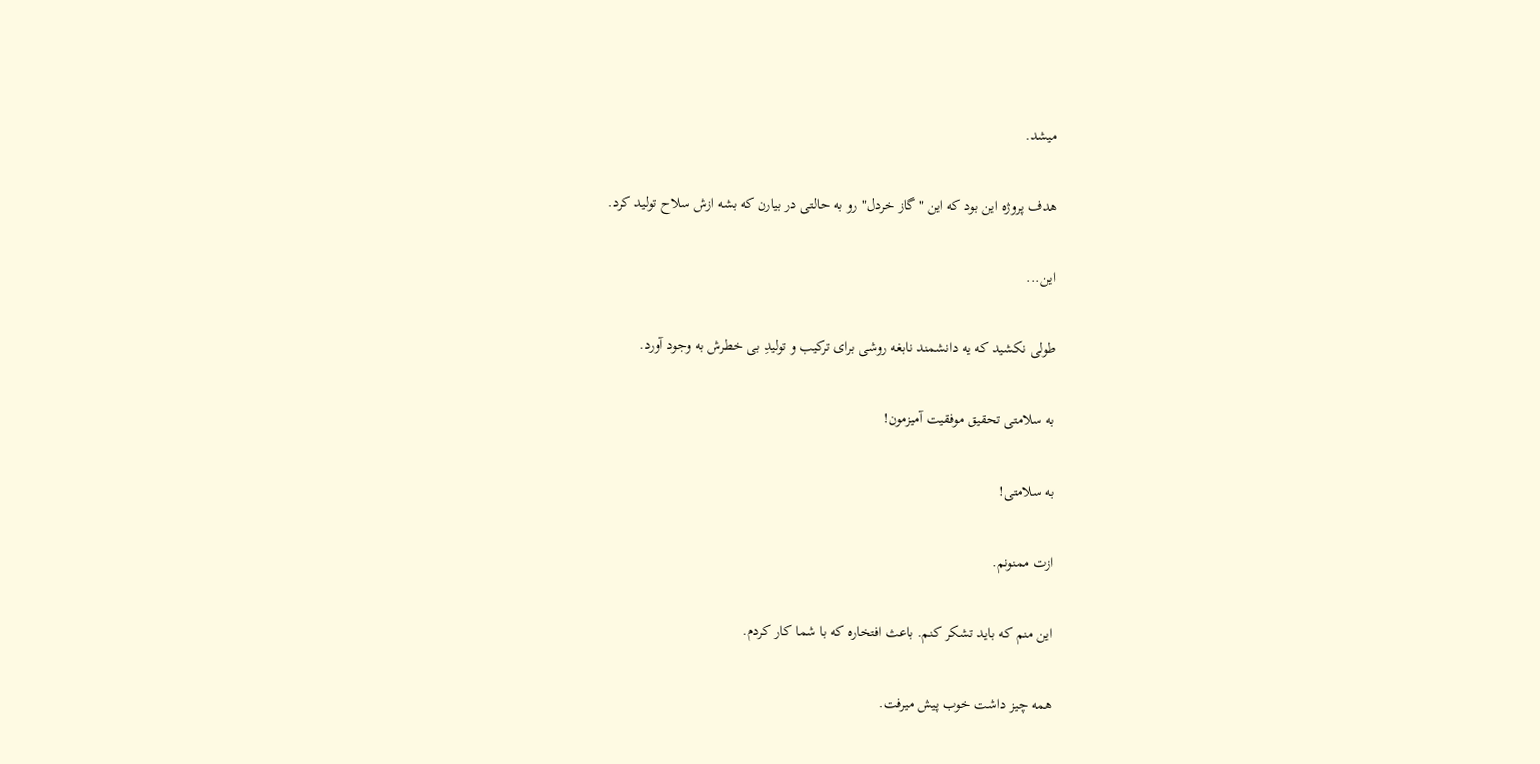میشد.

هدف پروژه این بود که این "گاز خردل" رو به حالتی در بیارن که بشه ازش سلاح تولید کرد.

این...

طولی نکشید که یه دانشمند نابغه روشی برای ترکیب و تولیدِ بی خطرش به وجود آورد.

به سلامتی تحقیق موفقیت آمیزمون!

به سلامتی!

ازت ممنونم.

این منم که باید تشکر کنم. باعث افتخاره که با شما کار کردم.

همه چیز داشت خوب پیش میرفت.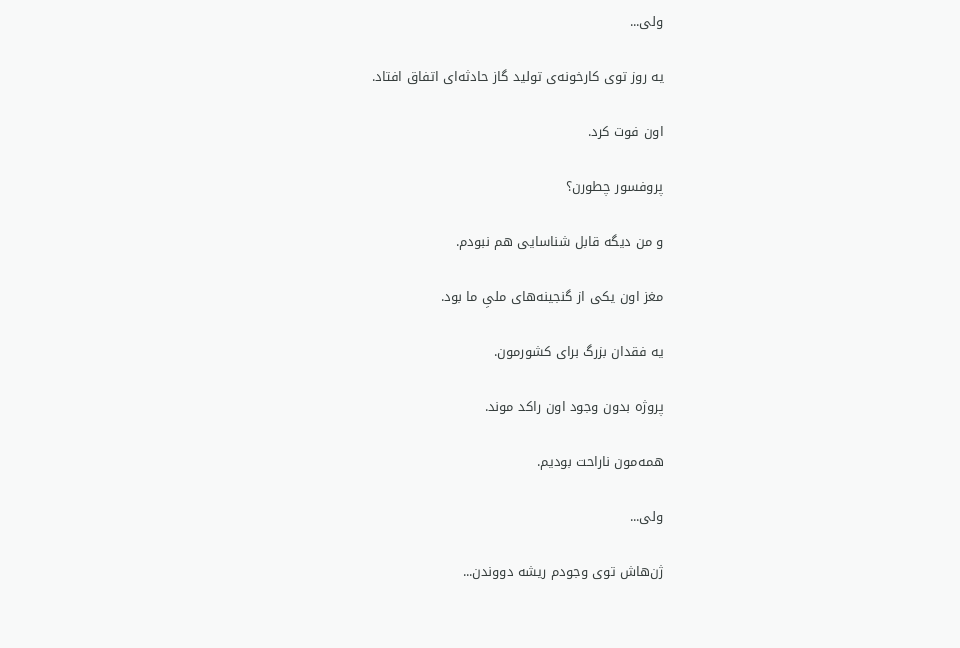ولی...

یه روز توی کارخونه‌ی تولید گاز حادثه‌ای اتفاق افتاد.

اون فوت کرد.

پروفسور چطورن؟

و من دیگه قابل شناسایی هم نبودم.

مغز اون یکی از گنجینه‌های ملیِ ما بود.

یه فقدان بزرگ برای کشورمون.

پروژه بدون وجود اون راکد موند.

همه‌مون ناراحت بودیم.

ولی...

ژن‌هاش توی وجودم ریشه دووندن...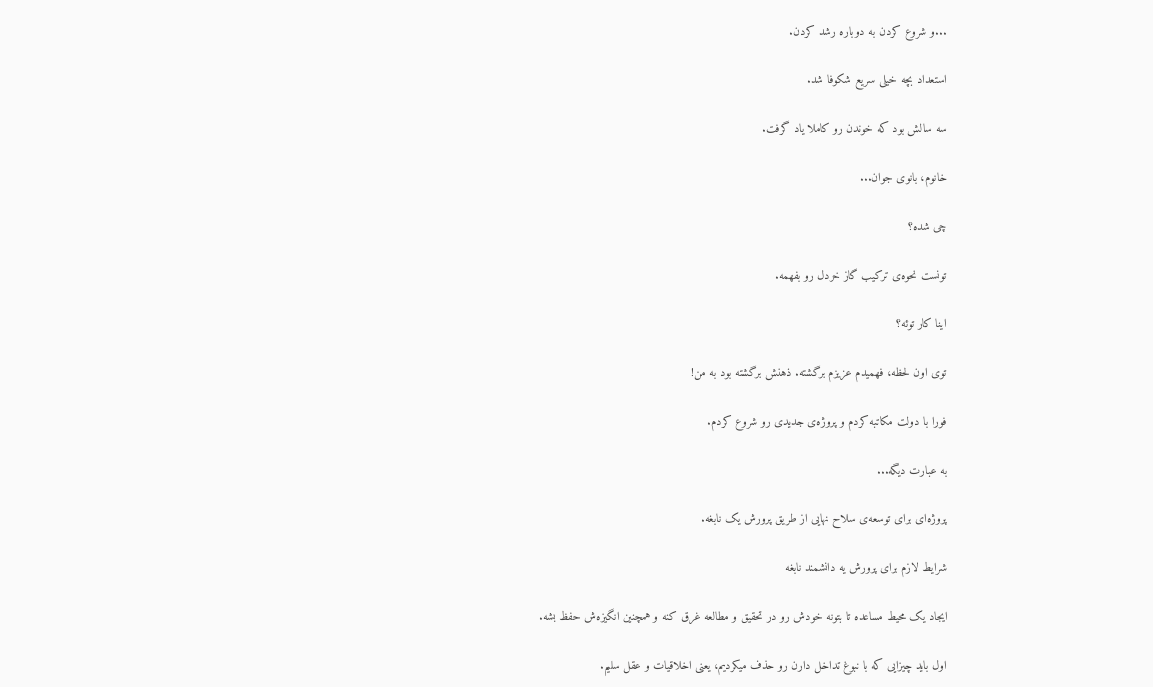...و شروع کردن به دوباره رشد کردن.

استعداد بچه خیلی سریع شکوفا شد.

سه سالش بود که خوندن رو کاملا یاد گرفت.

خانوم، بانوی جوان...

چی شده؟

تونست نحوه‌ی ترکیب گاز خردل رو بفهمه.

اینا کار توئه؟

توی اون لحظه، فهمیدم عزیزم برگشته. ذهنش برگشته بود به من!

فورا با دولت مکاتبه کردم و پروژه‌ی جدیدی رو شروع کردم.

به عبارت دیگه...

پروژه‌ای برای توسعه‌ی سلاح نهایی از طریق پرورش یک نابغه.

شرایط لازم برای پرورش یه دانشمند نابغه

ایجاد یک محیط مساعده تا بتونه خودش رو در تحقیق و مطالعه غرق کنه و همچنین انگیزه‌ش حفظ بشه.

اول باید چیزایی که با نبوغ تداخل دارن رو حذف میکردیم، یعنی اخلاقیات و عقل سلیم.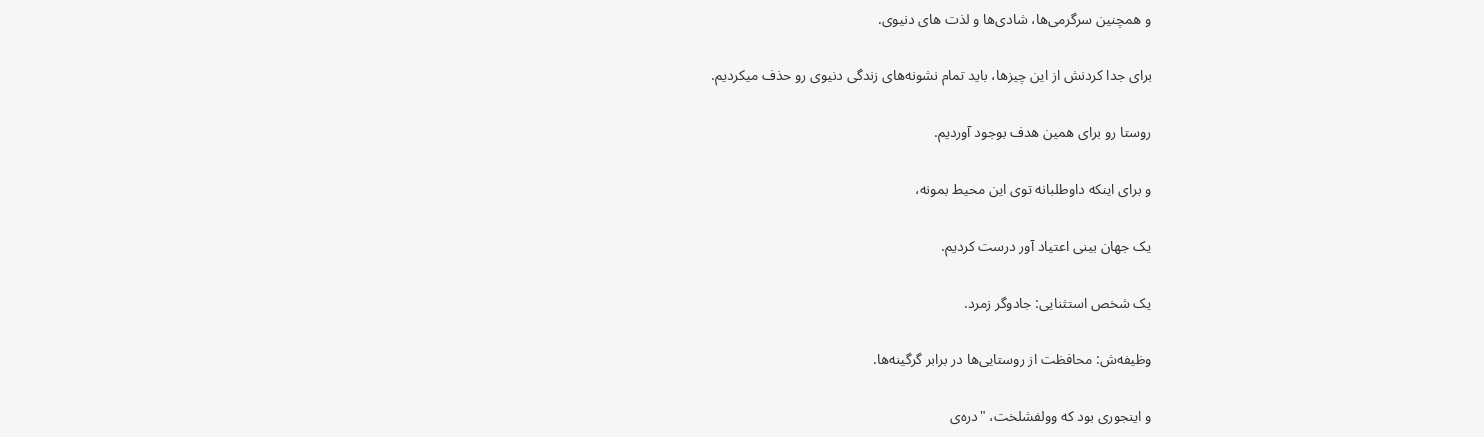و همچنین سرگرمی‌ها، شادی‌ها و لذت های دنیوی.

برای جدا کردنش از این چیزها، باید تمام نشونه‌های زندگی دنیوی رو حذف میکردیم.

روستا رو برای همین هدف بوجود آوردیم.

و برای اینکه داوطلبانه توی این محیط بمونه،

یک جهان بینی اعتیاد آور درست کردیم.

یک شخص استثنایی: جادوگر زمرد.

وظیفه‌ش: محافظت از روستایی‌ها در برابر گرگینه‌ها.

و اینجوری بود که وولفشلخت، "دره‌ی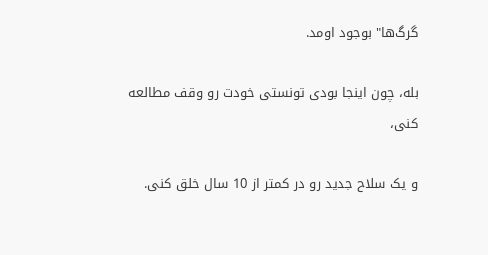گرگ‌ها" بوجود اومد.

بله، چون اینجا بودی تونستی خودت رو وقف مطالعه کنی،

و یک سلاح جدید رو در کمتر از 10 سال خلق کنی.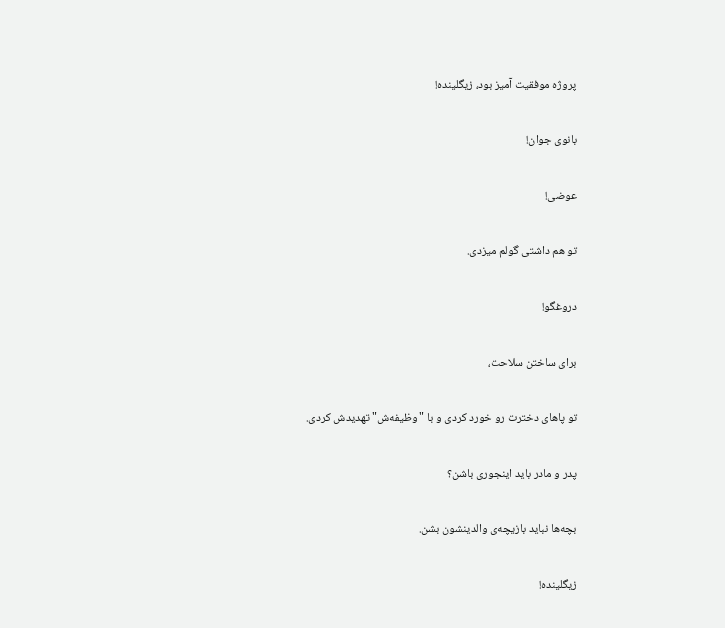پروژه موفقیت آمیز بود، زیگلینده!

بانوی جوان!

عوضی!

تو هم داشتی گولم میزدی.

دروغگو!

برای ساختن سلاحت،

تو پاهای دخترت رو خورد کردی و با "وظیفه‌ش" تهدیدش کردی.

پدر و مادر باید اینجوری باشن؟

بچه‌ها نباید بازیچه‌ی والدینشون بشن.

زیگلینده!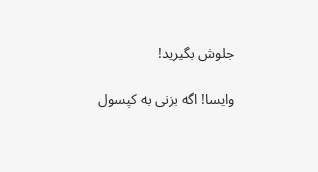جلوش بگیرید!

وایسا! اگه بزنی به کپسول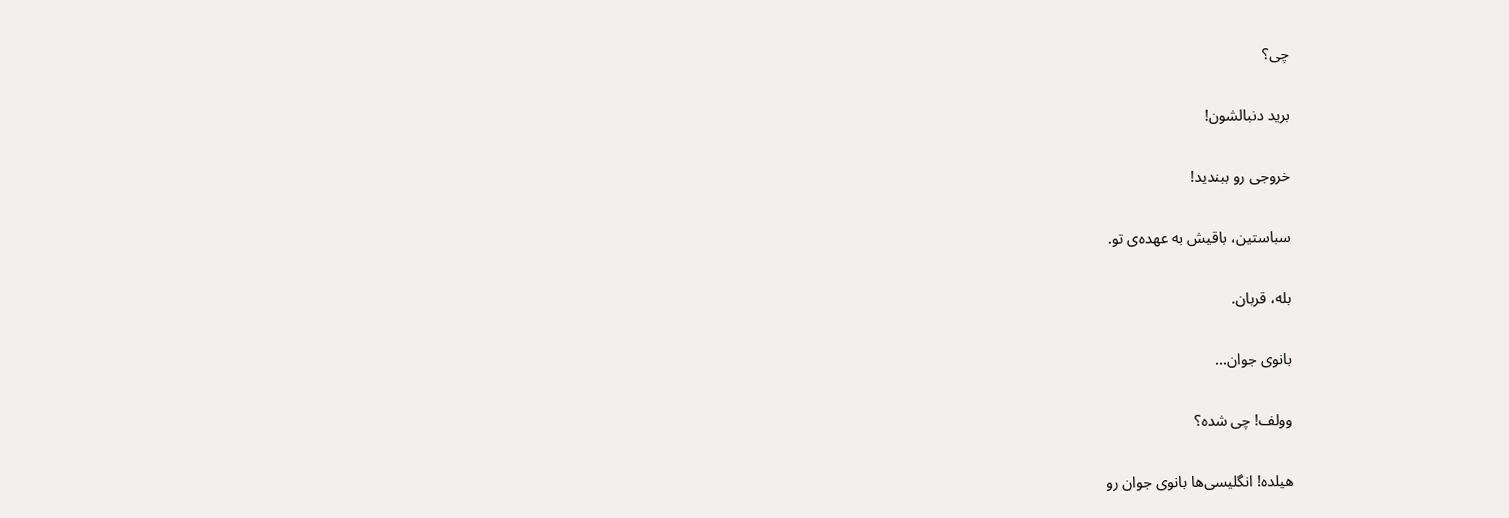چی؟

برید دنبالشون!

خروجی رو ببندید!

سباستین، باقیش به عهده‌ی تو.

بله، قربان.

بانوی جوان...

وولف! چی شده؟

هیلده! انگلیسی‌ها بانوی جوان رو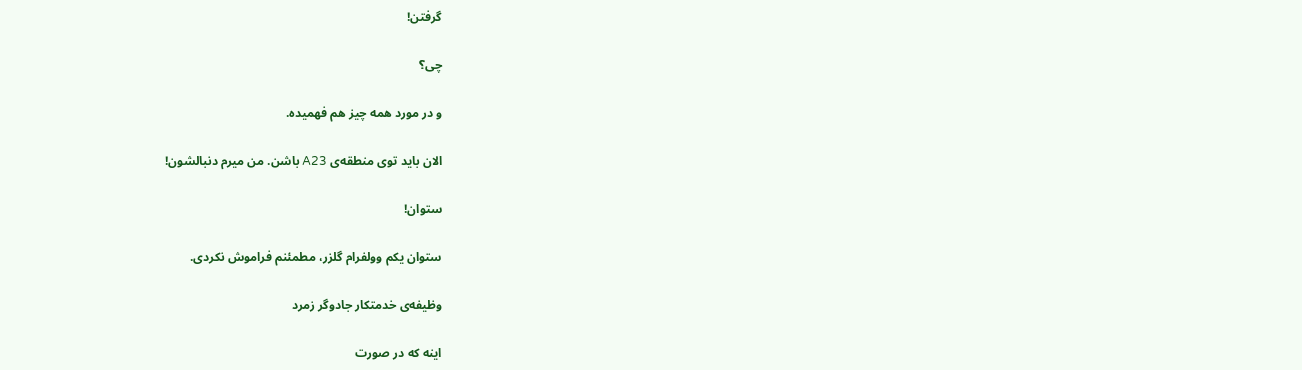گرفتن!

چی؟

و در مورد همه چیز هم فهمیده.

الان باید توی منطقه‌ی A23 باشن. من میرم دنبالشون!

ستوان!

ستوان یکم وولفرام گلزر، مطمئنم فراموش نکردی.

وظیفه‌ی خدمتکار جادوگر زمرد

اینه که در صورت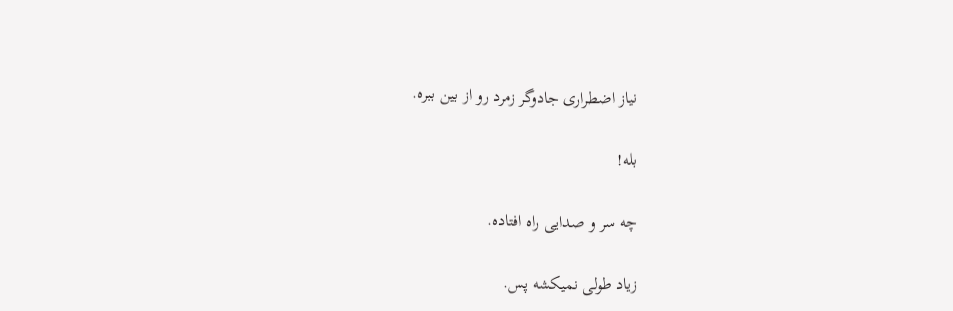نیاز اضطراری جادوگر زمرد رو از بین ببره.

بله!

چه سر و صدایی راه افتاده.

زیاد طولی نمیکشه پس.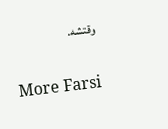وقتشه.

More Farsi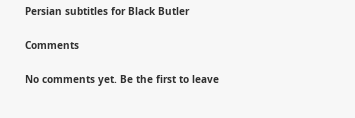Persian subtitles for Black Butler

Comments

No comments yet. Be the first to leave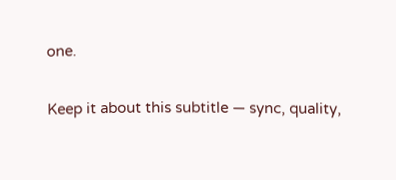one.

Keep it about this subtitle — sync, quality,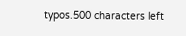typos.500 characters left